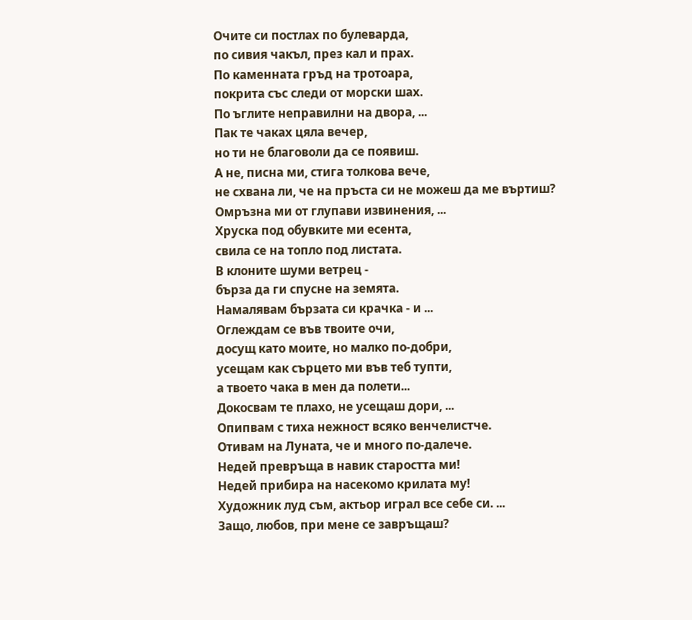Очите си постлах по булеварда,
по сивия чакъл, през кал и прах.
По каменната гръд на тротоара,
покрита със следи от морски шах.
По ъглите неправилни на двора, ...
Пак те чаках цяла вечер,
но ти не благоволи да се появиш.
А не, писна ми, стига толкова вече,
не схвана ли, че на пръста си не можеш да ме въртиш?
Омръзна ми от глупави извинения, ...
Хруска под обувките ми есента,
свила се на топло под листата.
В клоните шуми ветрец -
бърза да ги спусне на земята.
Намалявам бързата си крачка - и ...
Оглеждам се във твоите очи,
досущ като моите, но малко по-добри,
усещам как сърцето ми във теб тупти,
а твоето чака в мен да полети...
Докосвам те плахо, не усещаш дори, ...
Опипвам с тиха нежност всяко венчелистче.
Отивам на Луната, че и много по-далече.
Недей превръща в навик старостта ми!
Недей прибира на насекомо крилата му!
Художник луд съм, актьор играл все себе си. ...
Защо, любов, при мене се завръщаш?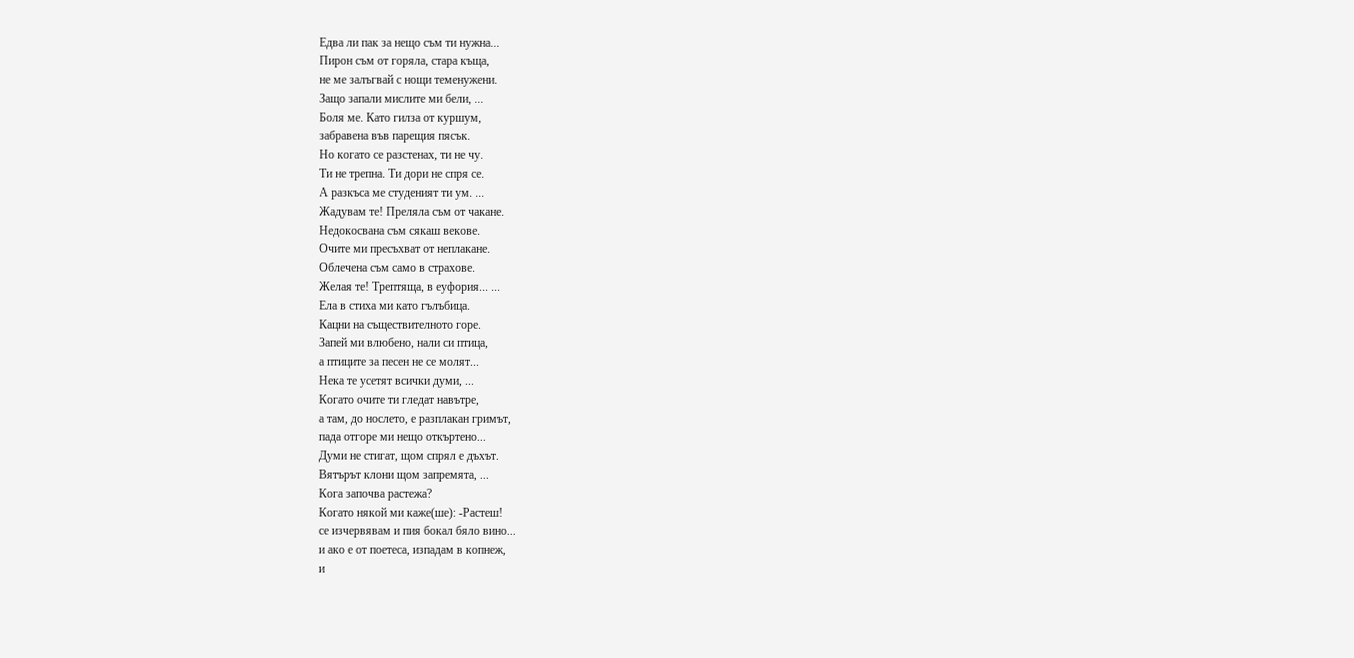Едва ли пак за нещо съм ти нужна...
Пирон съм от горяла, стара къща,
не ме залъгвай с нощи теменужени.
Защо запали мислите ми бели, ...
Боля ме. Като гилза от куршум,
забравена във парещия пясък.
Но когато се разстенах, ти не чу.
Ти не трепна. Ти дори не спря се.
А разкъса ме студеният ти ум. ...
Жадувам те! Преляла съм от чакане.
Недокосвана съм сякаш векове.
Очите ми пресъхват от неплакане.
Облечена съм само в страхове.
Желая те! Трептяща, в еуфория... ...
Ела в стиха ми като гълъбица.
Кацни на съществителното горе.
Запей ми влюбено, нали си птица,
а птиците за песен не се молят...
Нека те усетят всички думи, ...
Когато очите ти гледат навътре,
а там, до нослето, е разплакан гримът,
пада отгоре ми нещо откъртено...
Думи не стигат, щом спрял е дъхът.
Вятърът клони щом запремята, ...
Кога започва растежа?
Когато някой ми каже(ше): -Растеш!
се изчервявам и пия бокал бяло вино...
и ако е от поетеса, изпадам в копнеж,
и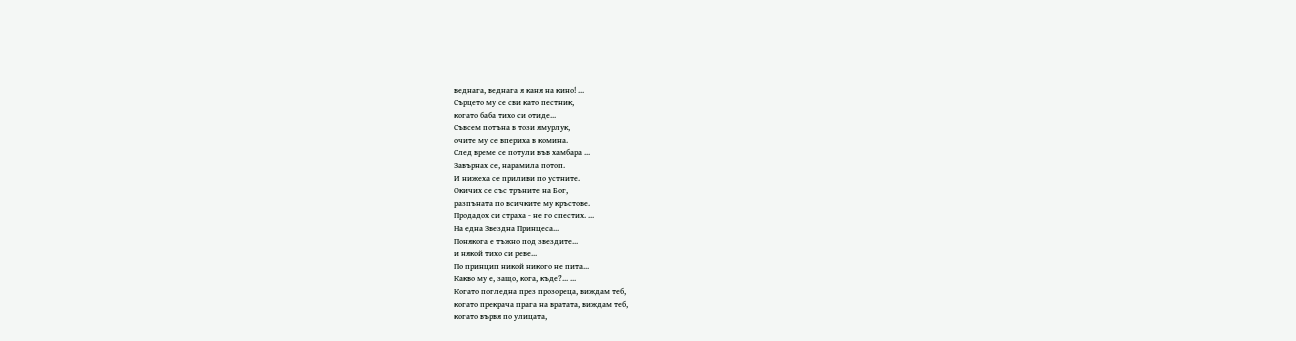веднага, веднага я каня на кино! ...
Сърцето му се сви като пестник,
когато баба тихо си отиде...
Съвсем потъна в този ямурлук,
очите му се впериха в комина.
След време се потули във хамбара ...
Завърнах се, нарамила потоп.
И нижеха се приливи по устните.
Окичих се със тръните на Бог,
разпъната по всичките му кръстове.
Продадох си страха - не го спестих. ...
На една Звездна Принцеса...
Понякога е тъжно под звездите...
и някой тихо си реве...
По принцип никой никого не пита...
Какво му е, защо, кога, къде?... ...
Когато погледна през прозореца, виждам теб,
когато прекрача прага на вратата, виждам теб,
когато вървя по улицата,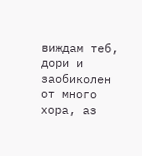виждам теб,
дори и заобиколен от много хора, аз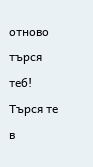отново търся теб!
Търся те в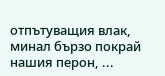отпътуващия влак, минал бързо покрай нашия перон, ...